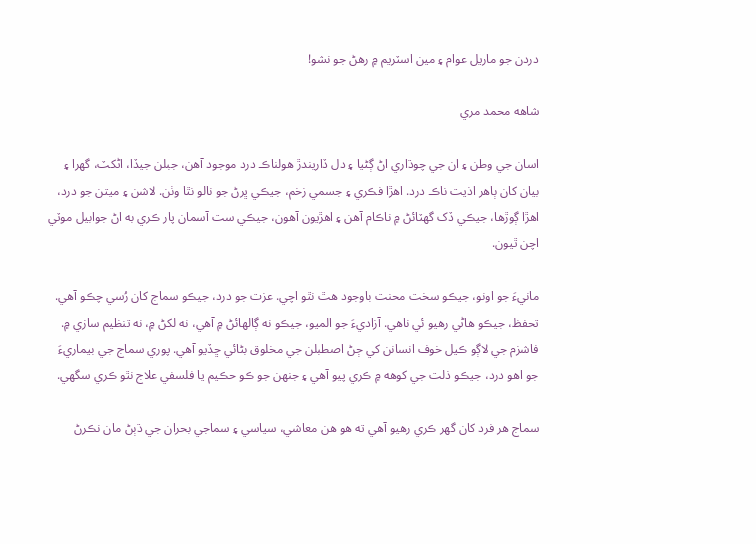دردن جو ماريل عوام ۽ مين اسٽريم ۾ رهڻ جو نشو!

شاهه محمد مري

اسان جي وطن ۽ ان جي چوڌاري اڻ ڳڻيا ۽ دل ڏاريندڙ هولناڪ درد موجود آهن، جبلن جيڏا، اڻکٽ، گهرا ۽ بيان کان ٻاهر اذيت ناڪ درد. اهڙا فڪري ۽ جسمي زخم، جيڪي ڀرڻ جو نالو نٿا وٺن. لاشن ۽ ميتن جو درد، اهڙا ڳوڙها، جيڪي ڏک گهٽائڻ ۾ ناڪام آهن ۽ اهڙيون آهون، جيڪي ست آسمان پار ڪري به اڻ جوابيل موٽي اچن ٿيون.

مانيءَ جو اونو، جيڪو سخت محنت باوجود هٿ نٿو اچي. عزت جو درد، جيڪو سماج کان رُسي چڪو آهي. تحفظ، جيڪو هاڻي رهيو ئي ناهي. آزاديءَ جو الميو، جيڪو نه ڳالهائڻ ۾ آهي، نه لکڻ ۾، نه تنظيم سازي ۾. فاشزم جي لاڳو ڪيل خوف انسانن کي ڄڻ اصطبلن جي مخلوق بڻائي ڇڏيو آهي. پوري سماج جي بيماريءَ جو اهو درد، جيڪو ذلت جي کوهه ۾ ڪري پيو آهي ۽ جنهن جو ڪو حڪيم يا فلسفي علاج نٿو ڪري سگهي.

سماج هر فرد کان گهر ڪري رهيو آهي ته هو هن معاشي، سياسي ۽ سماجي بحران جي ڌٻڻ مان نڪرڻ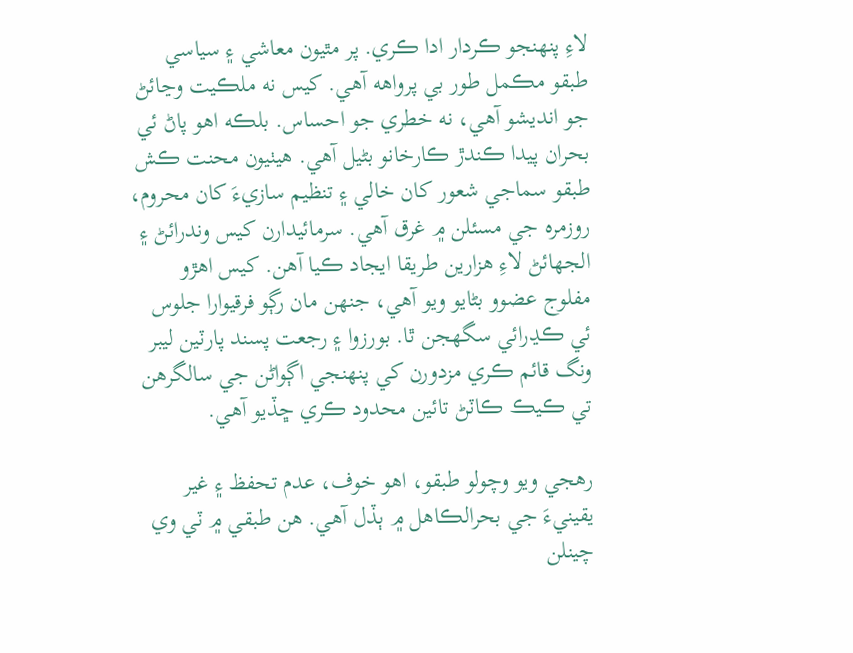لاءِ پنهنجو ڪردار ادا ڪري. پر مٿيون معاشي ۽ سياسي طبقو مڪمل طور بي پرواهه آهي. کيس نه ملڪيت وڃائڻ جو انديشو آهي، نه خطري جو احساس. بلڪه اهو پاڻ ئي بحران پيدا ڪندڙ ڪارخانو بڻيل آهي. هيٺيون محنت ڪش طبقو سماجي شعور کان خالي ۽ تنظيم سازيءَ کان محروم، روزمره جي مسئلن ۾ غرق آهي. سرمائيدارن کيس وندرائڻ ۽ الجهائڻ لاءِ هزارين طريقا ايجاد ڪيا آهن. کيس اهڙو مفلوج عضوو بڻايو ويو آهي، جنهن مان رڳو فرقيوارا جلوس ئي ڪڍرائي سگهجن ٿا. بورزوا ۽ رجعت پسند پارٽين ليبر ونگ قائم ڪري مزدورن کي پنهنجي اڳواڻن جي سالگرهن تي ڪيڪ ڪاٽڻ تائين محدود ڪري ڇڏيو آهي.

رهجي ويو وچولو طبقو، اهو خوف، عدم تحفظ ۽ غير يقينيءَ جي بحرالڪاهل ۾ ٻڏل آهي. هن طبقي ۾ ٽي وي چينلن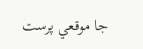جا موقعي پرست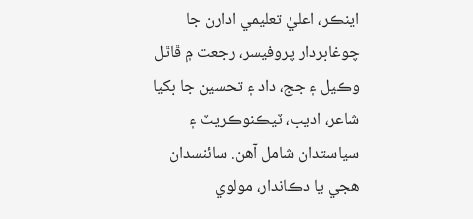اينڪر، اعليٰ تعليمي ادارن جا چوغابردار پروفيسر، رجعت ۾ ڦاٿل وڪيل ۽ جج، داد ۽ تحسين جا بکيا شاعر، اديب، ٽيڪنوڪريٽ ۽ سياستدان شامل آهن. سائنسدان هجي يا دڪاندار، مولوي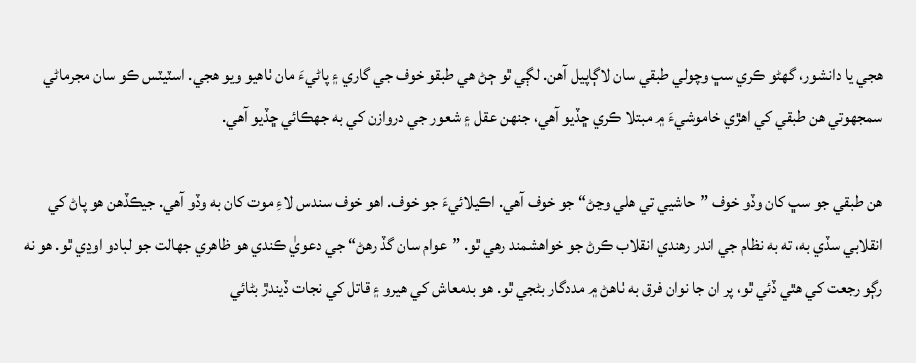هجي يا دانشور، گهڻو ڪري سڀ وچولي طبقي سان لاڳاپيل آهن. لڳي ٿو ڄڻ هي طبقو خوف جي گاري ۽ پاڻيءَ مان ٺاهيو ويو هجي. اسٽيٽس ڪو سان مجرماڻي سمجهوتي هن طبقي کي اهڙي خاموشيءَ ۾ مبتلا ڪري ڇڏيو آهي، جنهن عقل ۽ شعور جي دروازن کي به جهڪائي ڇڏيو آهي.

هن طبقي جو سڀ کان وڏو خوف ”حاشيي تي هلي وڃڻ“ جو خوف آهي. اڪيلائيءَ جو خوف. اهو خوف سندس لاءِ موت کان به وڏو آهي. جيڪڏهن هو پاڻ کي انقلابي سڏي به، ته به نظام جي اندر رهندي انقلاب ڪرڻ جو خواهشمند رهي ٿو. ”عوام سان گڏ رهڻ“ جي دعويٰ ڪندي هو ظاهري جهالت جو لبادو اوڍي ٿو. هو نه رڳو رجعت کي هٿي ڏئي ٿو، پر ان جا نوان فرق به ٺاهڻ ۾ مددگار بڻجي ٿو. هو بدمعاش کي هيرو ۽ قاتل کي نجات ڏيندڙ بڻائي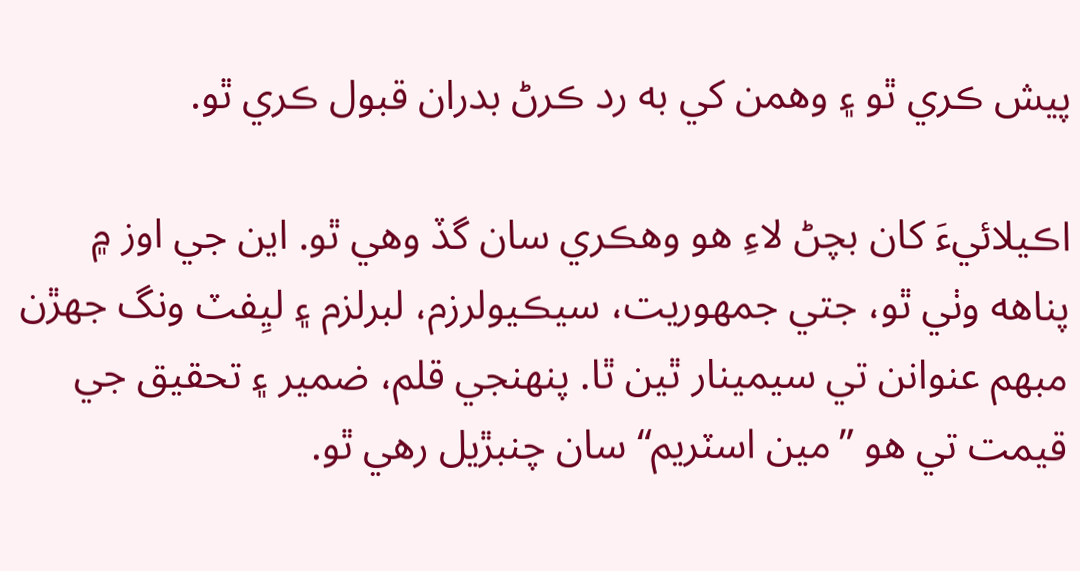پيش ڪري ٿو ۽ وهمن کي به رد ڪرڻ بدران قبول ڪري ٿو.

اڪيلائيءَ کان بچڻ لاءِ هو وهڪري سان گڏ وهي ٿو. اين جي اوز ۾ پناهه وٺي ٿو، جتي جمهوريت، سيڪيولرزم، لبرلزم ۽ ليِفٽ ونگ جهڙن مبهم عنوانن تي سيمينار ٿين ٿا. پنهنجي قلم، ضمير ۽ تحقيق جي قيمت تي هو ”مين اسٽريم“ سان چنبڙيل رهي ٿو.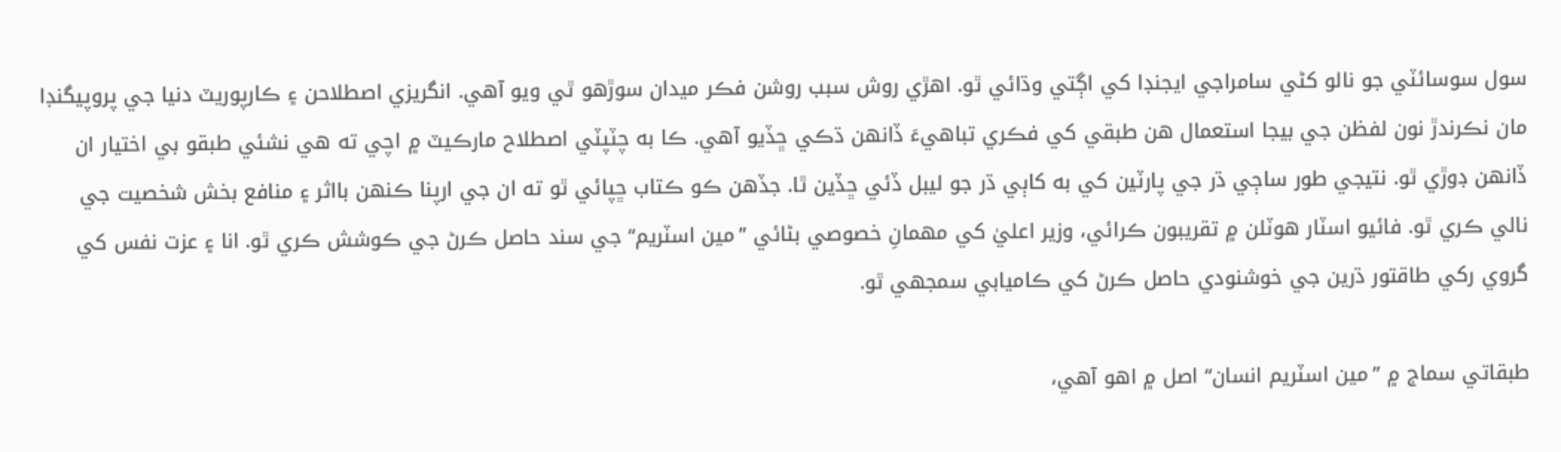سول سوسائٽي جو نالو کڻي سامراجي ايجنڊا کي اڳتي وڌائي ٿو. اهڙي روش سبب روشن فڪر ميدان سوڙهو ٿي ويو آهي. انگريزي اصطلاحن ۽ ڪارپوريٽ دنيا جي پروپيگنڊا مان نڪرندڙ نون لفظن جي بيجا استعمال هن طبقي کي فڪري تباهيءَ ڏانهن ڌڪي ڇڏيو آهي. ڪا به چٽپٽي اصطلاح مارڪيٽ ۾ اچي ته هي نشئي طبقو بي اختيار ان ڏانهن ڊوڙي ٿو. نتيجي طور ساڄي ڌر جي پارٽين کي به کاٻي ڌر جو ليبل ڏئي ڇڏين ٿا. جڏهن ڪو ڪتاب ڇپائي ٿو ته ان جي ارپنا ڪنهن بااثر ۽ منافع بخش شخصيت جي نالي ڪري ٿو. فائيو اسٽار هوٽلن ۾ تقريبون ڪرائي، وزير اعليٰ کي مهمانِ خصوصي بڻائي ”مين اسٽريم“ جي سند حاصل ڪرڻ جي ڪوشش ڪري ٿو. انا ۽ عزت نفس کي گروي رکي طاقتور ڌرين جي خوشنودي حاصل ڪرڻ کي ڪاميابي سمجهي ٿو.

طبقاتي سماج ۾ ”مين اسٽريم انسان“ اصل ۾ اهو آهي،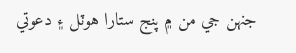جنهن جي من ۾ پنج ستارا هوٽل ۽ دعوتي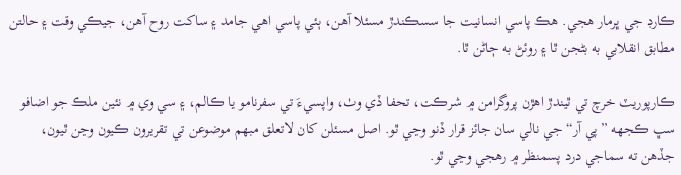ڪارڊ جي ڀرمار هجي. هڪ پاسي انسانيت جا سسڪندڙ مسئلا آهن، ٻئي پاسي اهي جامد ۽ ساکت روح آهن، جيڪي وقت ۽ حالتن مطابق انقلابي به بڻجن ٿا ۽ روئڻ به ڄاڻن ٿا.

ڪارپوريٽ خرچ تي ٿيندڙ اهڙن پروگرامن ۾ شرڪت، تحفا ڏي وٺ، واپسيءَ تي سفرنامو يا ڪالم، ۽ سي وي ۾ نئين ملڪ جو اضافو سڀ ڪجهه ”پي آر“ جي نالي سان جائز قرار ڏنو وڃي ٿو. اصل مسئلن کان لاتعلق مبهم موضوعن تي تقريرون ڪيون وڃن ٿيون، جڏهن ته سماجي درد پسمنظر ۾ رهجي وڃي ٿو.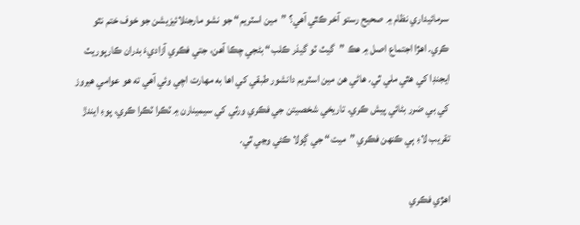سرمائيداري نظام ۾ صحيح رستو آخر ڪٿي آهي؟ ”مين اسٽريم“ جو نشو مارجنلائيزيشن جو خوف ختم نٿو ڪري. اهڙا اجتماع اصل ۾ هڪ ”گيٽ ٽو گيذر ڪلب“ بڻجي چڪا آهن، جتي فڪري آزاديءَ بدران ڪارپوريٽ ايجنڊا کي هٿي ملي ٿي. هاڻي هن مين اسٽريم دانشور طبقي کي اها به مهارت اچي وئي آهي ته هو عوامي هيروز کي بي ضرر بڻائي پيش ڪري. تاريخي شخصيتن جي فڪري ورثي کي سيمينارن ۾ ٽڪرا ٽڪرا ڪري، پوءِ ايندڙ تقريب لاءِ ٻي ڪنهن فڪري ”ميت“ جي ڳولا ڪئي وڃي ٿي.

اهڙي فڪري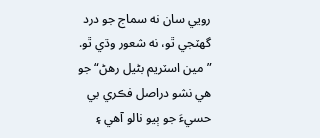رويي سان نه سماج جو درد گهٽجي ٿو، نه شعور وڌي ٿو. ”مين اسٽريم بڻيل رهڻ“ جو هي نشو دراصل فڪري بي حسيءَ جو ٻيو نالو آهي ۽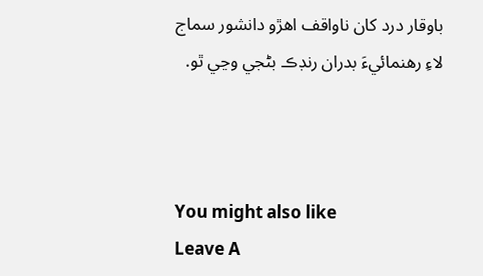باوقار درد کان ناواقف اهڙو دانشور سماج لاءِ رهنمائيءَ بدران رنڊڪ بڻجي وڃي ٿو.



You might also like
Leave A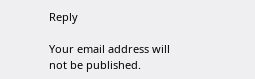Reply

Your email address will not be published.